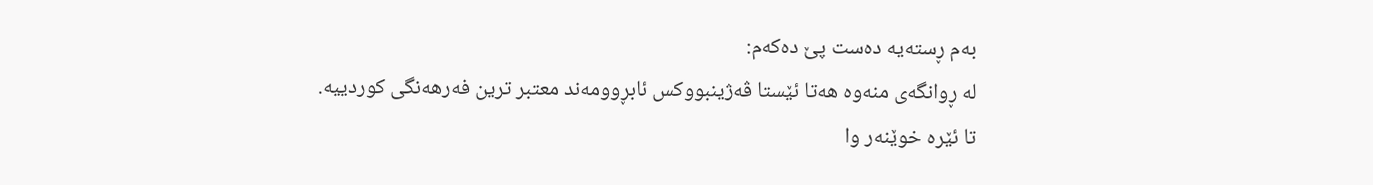بەم ڕستەیە دەست پێ دەکەم:
لە ڕوانگەی منەوە هەتا ئێستا ڤەژینبووکس ئابڕوومەند معتبر ترین فەرهەنگی کوردییە.
تا ئێرە خوێنەر وا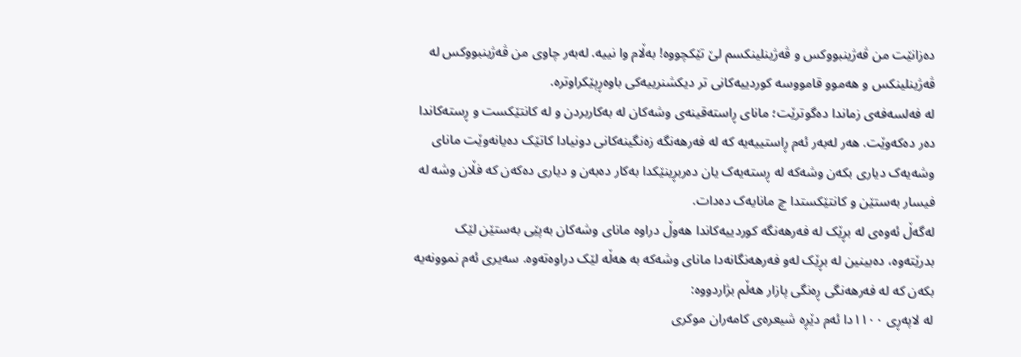دەزانێت من ڤەژینبووکس و ڤەژینلینکسم لێ تێکچووە! بەڵام وا نییە. لەبەر چاوی من ڤەژینبووکس لە ڤەژینلینکس و هەموو قامووسە کوردییەکانی تر دیکشنرییەکی باوەڕپێکراوترە.
لە فەلسەفەی زماندا دەگوترێت؛ مانای ڕاستەقینەی وشەکان لە بەکاربردن و لە کانتێکست و ڕستەکاندا دەر دەکەوێت. هەر لەبەر ئەم ڕاستییەیە کە لە فەرهەنگە زەنگینەکانی دونیادا کاتێک دەیانەوێت مانای وشەیەک دیاری بکەن وشەکە لە ڕستەیەک یان دەربڕینێکدا بەکار دەبەن و دیاری دەکەن کە فڵان وشە لە فیسار بەستێن و کانتێکستدا چ مانایەک دەدات.
لەگەڵ ئەوەی لە بڕێک لە فەرهەنگە کوردییەکاندا هەوڵ دراوە مانای وشەکان بەپێی بەستێن لێک بدرێتەوە، دەبینین لە بڕێک لەو فەرهەنگانەدا مانای وشەکە بە هەڵە لێک دراوەتەوە. سەیری ئەم نموونەیە بکەن کە لە فەرهەنگی ڕەنگی پازار هەڵم بژاردووە:
له لاپەڕی ۱۱۰۰دا ئەم دێڕە شیعرەی کامەران موکری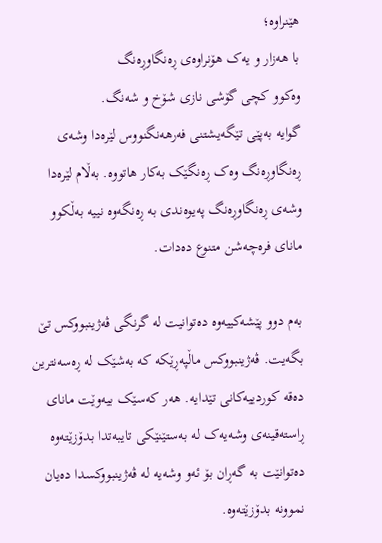هێنراوە؛
با هەزار و یەک هۆنراوەی ڕەنگاوڕەنگ
وەکوو کچی گۆشی نازی شۆخ و شەنگ.
گوایە بەپێی تێگەیشتنی فەرهەنگنووس لێرەدا وشەی ڕەنگاوڕەنگ وەک ڕەنگێک بەکار هاتووە. بەڵام لێرەدا وشەی ڕەنگاوڕەنگ پەیوەندی بە ڕەنگەوە نییە بەڵکوو مانای فرەچەشن متنوع دەدات.

بەم دوو پێشەکییەوە دەتوانیت لە گرنگی ڤەژینبووکس تێ بگەیت. ڤەژینبووکس ماڵپەڕێکە کە بەشێک لە ڕەسەنترین دەقە کوردییەکانی تێدایە. هەر کەسێک بیەوێت مانای ڕاستەقینەی وشەیەک لە بەستێنێکی تایبەتدا بدۆزێتەوە دەتوانێت بە گەڕان بۆ ئەو وشەیە لە ڤەژینبووکسدا دەیان نموونە بدۆزێتەوە.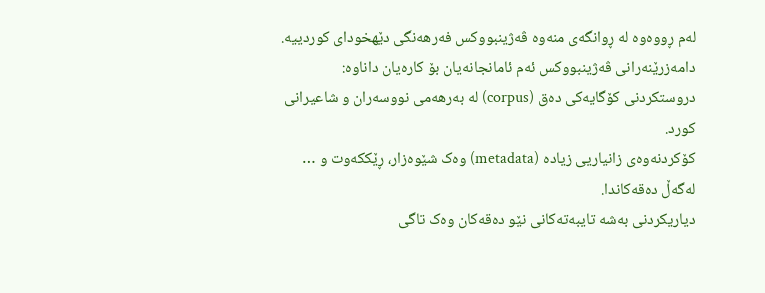لەم ڕووەوە له ڕوانگەی منەوە ڤەژینبووکس فەرهەنگی دێهخودای کوردییە.
دامەزرێنەرانی ڤەژینبووکس ئەم ئامانجانەیان بۆ کارەیان داناوە:
دروستکردنی کۆگایەکی دەق (corpus) لە بەرهەمی نووسەران و شاعیرانی کورد.
کۆکردنەوەی زانیاریی زیادە (metadata) وەک شێوەزار، ڕێککەوت و … لەگەڵ دەقەکاندا.
دیاریکردنی بەشە تایبەتەکانی نێو دەقەکان وەک تاگی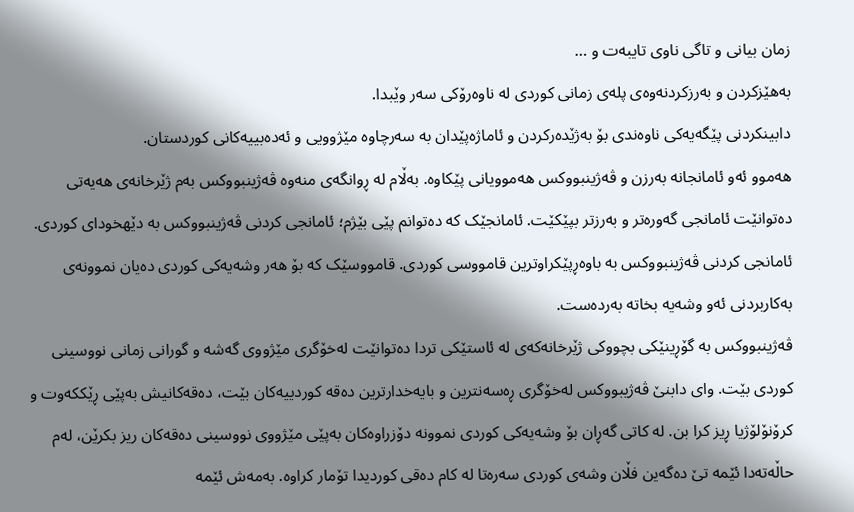زمان بیانی و تاگی ناوی تایبەت و …
بەهێزکردن و بەرزکردنەوەی پلەی زمانی کوردی لە ناوەرۆکی سەر وێبدا.
دابینکردنی پێگەیەکی ناوەندی بۆ بەژێدەرکردن و ئاماژەپێدان بە سەرچاوە مێژوویی و ئەدەبییەکانی کوردستان.
هەموو ئەو ئامانجانە بەرزن و ڤەژینبووکس هەموویانی پێکاوە. بەڵام لە ڕوانگەی منەوە ڤەژینبووکس بەم ژێرخانەی هەیەتی دەتوانێت ئامانجی گەورەتر و بەرزتر بپێکێت. ئامانجێک کە دەتوانم پێی بێژم؛ ئامانجی کردنی ڤەژینبووکس بە دێهخودای کوردی. ئامانجی کردنی ڤەژینبووکس بە باوەڕپێکراوترین قامووسی کوردی. قامووسێک کە بۆ هەر وشەیەکی کوردی دەیان نموونەی بەکاربردنی ئەو وشەیە بخاتە بەردەست.
ڤەژینبووکس بە گۆڕینێکی بچووکی ژێرخانەکەی لە ئاستێکی تردا دەتوانێت لەخۆگری مێژووی گەشە و گورانی زمانی نووسینی کوردی بێت. وای دابنێ ڤەژیبووکس لەخۆگری ڕەسەنترین و بایەخدارترین دەقە کوردییەکان بێت، دەقەکانیش بەپێی ڕێککەوت و کرۆنۆلۆژیا ڕیز کرا بن. لە کاتی گەڕان بۆ وشەیەکی کوردی نموونە دۆزراوەکان بەپێی مێژووی نووسینی دەقەکان ریز بکرێن، لەم حاڵەتەدا ئێمە تێ دەگەین فڵان وشەی کوردی سەرەتا لە کام دەقی کوردیدا تۆمار کراوە. بەمەش ئێمە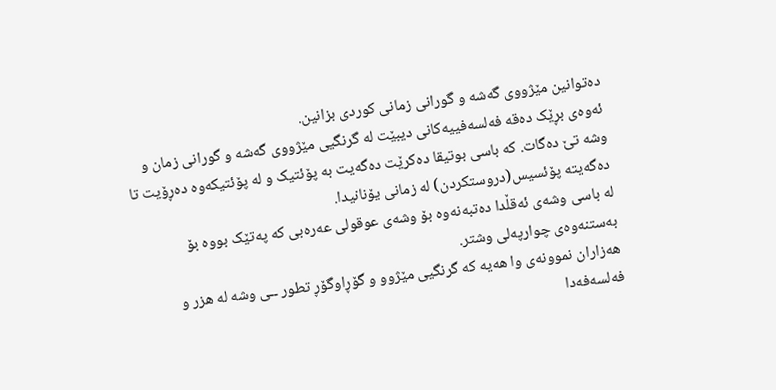دەتوانین مێژووی گەشە و گورانی زمانی کوردی بزانین.
ئەوەی بڕێک دەقە فەلسەفییەکانی دیبێت له گرنگیی مێژووی گەشە و گورانی زمان و وشە تێ دەگات. کە باسی بوتیقا دەکرێت دەگەیت بە پۆئتیک و لە پۆئتیکەوە دەڕۆیت تا دەگەیتە پۆئسیس(دروستکردن) لە زمانی یۆنانیدا.
لە باسی وشەی ئەقڵدا دەتبەنەوە بۆ وشەی عوقولی عەرەبی کە پەتێک بووە بۆ بەستنەوەی چوارپەلی وشتر.
هەزاران نموونەی وا هەیە کە گرنگیی مێژوو و گۆڕاوگۆڕ تطور ــی وشە لە هزر و فەلسەفەدا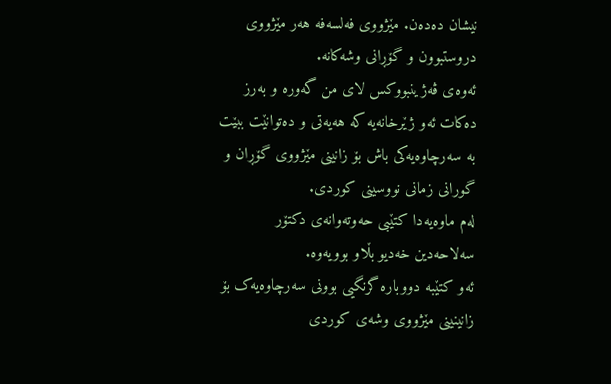نیشان دەدەن. مێژووی فەلسەفە هەر مێژووی دروستبوون و گۆڕانی وشەکانە.
ئەوەی ڤەژینبووکس لای من گەورە و بەرز دەکات ئەو ژێرخانەیە کە هەیەتی و دەتوانێت ببێت بە سەرچاوەیەکی باش بۆ زانینی مێژووی گۆڕان و گورانی زمانی نووسینی کوردی.
لەم ماوەیەدا کتێبی حەوتەوانەی دکتۆر سەلاحەدین خەدیو بڵاو بوویەوە.
ئەو کتێبە دووبارە گرنگیی بوونی سەرچاوەیەک بۆ زانینینی مێژووی وشەی کوردی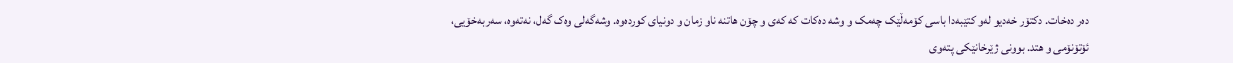دەر دەخات. دکتۆر خەدیو لەو کتێبەدا باسی کۆمەڵێک چەمک و وشە دەکات کە کەی و چۆن هاتنە ناو زمان و دونیای کوردەوە. وشەگەلی وەک گەل، نەتەوە، سەربەخۆیی، ئۆتۆنۆمی و هتد. بوونی ژێرخانێکی پتەوی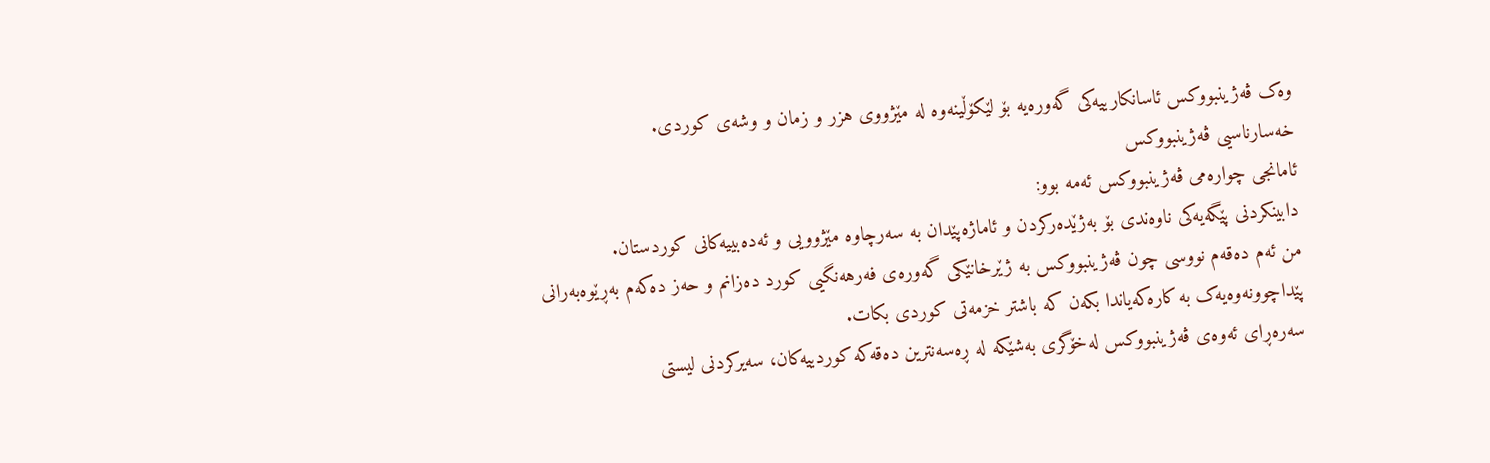وەک ڤەژینبووکس ئاسانکارییەکی گەورەیە بۆ لێکۆڵینەوە لە مێژووی هزر و زمان و وشەی کوردی.
خەسارناسیی ڤەژینبووکس
ئامانجی چوارەمی ڤەژینبووکس ئەمە بوو:
دابینکردنی پێگەیەکی ناوەندی بۆ بەژێدەرکردن و ئاماژەپێدان بە سەرچاوە مێژوویی و ئەدەبییەکانی کوردستان.
من ئەم دەقەم نووسی چون ڤەژینبووکس بە ژێرخانێکی گەورەی فەرهەنگیی کورد دەزانم و حەز دەکەم بەڕێوەبەرانی پێداچوونەوەیەک بە کارەکەیاندا بکەن کە باشتر خزمەتی کوردی بکات.
سەرەڕای ئەوەی ڤەژینبووکس لەخۆگری بەشێکە لە ڕەسەنترین دەقەکە کوردییەکان، سەیرکردنی لیستی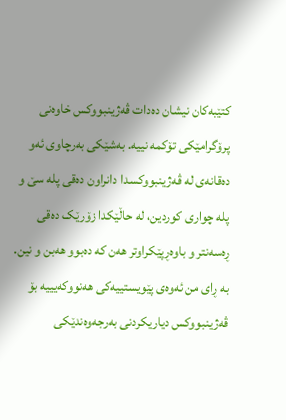کتێبەکان نیشان دەدات ڤەژینبووکس خاوەنی پرۆگرامێکی تۆکمە نییە. بەشێکی بەرچاوی ئەو دەقانەی لە ڤەژینبووکسدا دانراون دەقی پلە سێ و پلە چواری کوردین، لە حاڵێکدا زۆرێک دەقی ڕەسەنتر و باوەڕپێکراوتر هەن کە دەبوو هەبن و نین.
بە ڕای من ئەوەی پێویستییەکی هەنووکەیییە بۆ ڤەژینبووکس دیاریکردنی بەرجەوەندێکی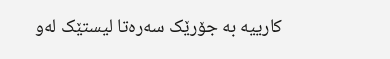کارییە بە جۆرێک سەرەتا لیستێک لەو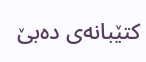کتێبانەی دەبێ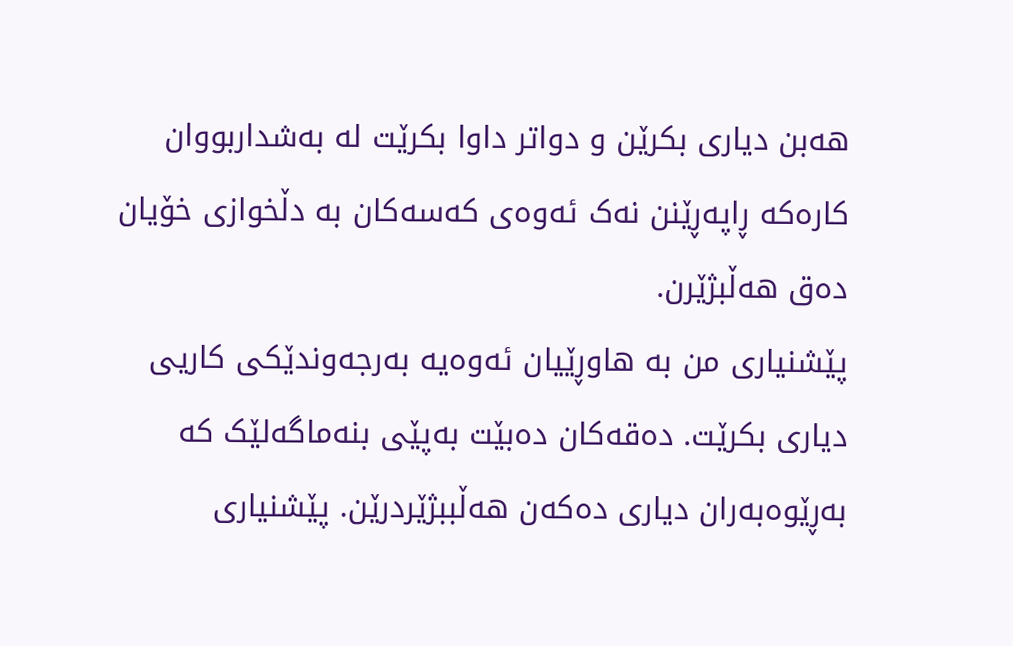هەبن دیاری بکرێن و دواتر داوا بکرێت له بەشداربووان کارەکە ڕاپەڕێنن نەک ئەوەی کەسەکان بە دڵخوازی خۆیان دەق هەڵبژێرن.
پێشنیاری من بە هاوڕێیان ئەوەیە بەرجەوندێکی کاریی دیاری بکرێت. دەقەکان دەبێت بەپێی بنەماگەلێک کە بەڕێوەبەران دیاری دەکەن هەڵببژێردرێن. پێشنیاری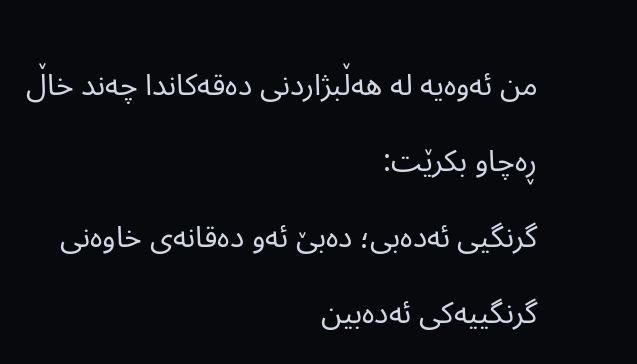من ئەوەیە لە هەڵبژاردنی دەقەکاندا چەند خاڵ ڕەچاو بکرێت:
گرنگیی ئەدەبی؛ دەبێ ئەو دەقانەی خاوەنی گرنگییەکی ئەدەبین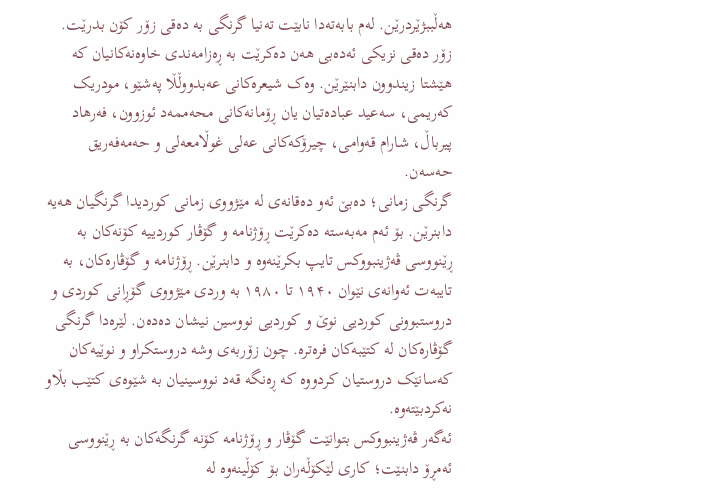هەڵببژێردرێن. لەم بابەتەدا نابێت تەنیا گرنگی بە دەقی زۆر کۆن بدرێت. زۆر دەقی نزیکی ئەدەبی هەن دەکرێت بە ڕەزامەندی خاوەنەکانیان کە هێشتا زیندوون دابنێرێن. وەک شیعرەکانی عەبدووڵڵا پەشێو، مودریک کەریمی، سەعید عبادەتیان یان ڕۆمانەکانی محەممەد ئوزوون، فەرهاد پیرباڵ، شارام قەوامی، چیرۆکەکانی عەلی غوڵامعەلی و حەمەفەریق حەسەن.
گرنگی زمانی؛ دەبێ ئەو دەقانەی لە مێژووی زمانی کوردیدا گرنگیان هەیە دابنرێن. بۆ ئەم مەبەستە دەکرێت ڕۆژنامە و گۆڤار کوردییە کۆنەکان بە ڕێنووسی ڤەژینبووکس تایپ بکرێنەوە و دابنرێن. ڕۆژنامە و گۆڤارەکان، بە تایبەت ئەوانەی نێوان ۱۹۴۰ تا ۱۹٨۰ بە وردی مێژووی گۆڕانی کوردی و دروستبوونی کوردیی نوێ و کوردیی نووسین نیشان دەدەن. لێرەدا گرنگی گۆڤارەکان لە کتێبەکان فرەترە. چون زۆربەی وشە دروستکراو و نوێیەکان کەسانێک دروستیان کردووە کە ڕەنگە قەد نووسینیان بە شێوەی کتێب بڵاو نەکردبێتەوە.
ئەگەر ڤەژینبووکس بتوانێت گۆڤار و ڕۆژنامە کۆنە گرنگەکان بە ڕێنووسی ئەمڕۆ دابنێت؛ کاری لێکۆڵەران بۆ کۆڵینەوە لە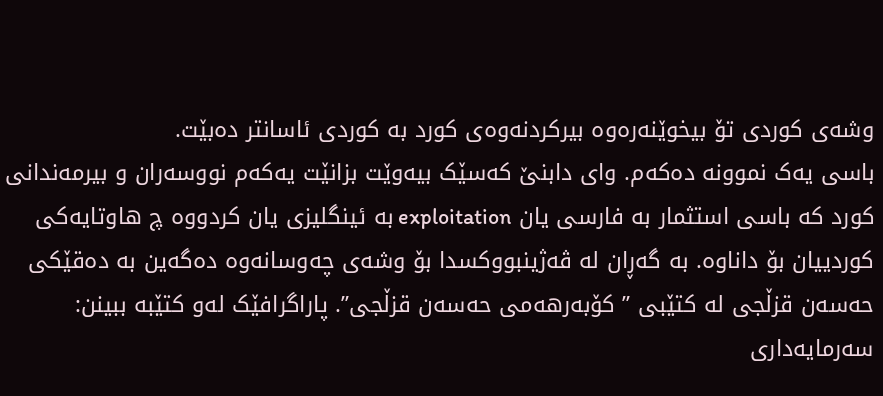وشەی کوردی تۆ بیخوێنەرەوە بیرکردنەوەی کورد بە کوردی ئاسانتر دەبێت.
باسی یەک نموونە دەکەم. وای دابنێ کەسێک بیەوێت بزانێت یەکەم نووسەران و بیرمەندانی کورد کە باسی استثمار بە فارسی یان exploitation بە ئینگلیزی یان کردووە چ هاوتایەکی کوردییان بۆ داناوە. بە گەڕان لە ڤەژینبووکسدا بۆ وشەی چەوسانەوە دەگەین بە دەقێکی حەسەن قزڵجی لە کتێبی ” کۆبەرهەمی حەسەن قزڵجی”. پاراگرافێک لەو کتێبە ببینن:
سەرمایەداری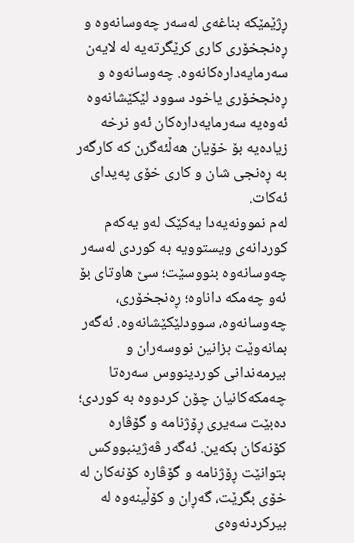ڕژێمێکە بناغەی لەسەر چەوسانەوە و ڕەنجخۆری کاری کرێگرتەیە لە لایەن سەرمایەدارەکانەوە. چەوسانەوە و ڕەنجخۆری یاخود سوود لێکێشانەوە ئەوەیە سەرمایەدارەکان ئەو نرخە زیادەیە بۆ خۆیان هەڵئەگرن کە کارگەر بە ڕەنجی شان و کاری خۆی پەیدای ئەکات.
لەم نموونەیەدا یەکێک لەو یەکەم کوردانەی ویستوویە بە کوردی لەسەر چەوسانەوه بنووسێت؛ سێ هاوتای بۆ ئەو چەمکە داناوە؛ ڕەنجخۆری، چەوسانەوە، سوودلێکێشانەوە. ئەگەر بمانەوێت بزانین نووسەران و بیرمەندانی کوردینووس سەرەتا چەمکەکانیان چۆن کردووە بە کوردی؛ دەبێت سەیری ڕۆژنامە و گۆڤارە کۆنەکان بکەین. ئەگەر ڤەژینبووکس بتوانێت ڕۆژنامە و گۆڤارە کۆنەکان لە خۆی بگرێت، گەڕان و کۆڵینەوە لە بیرکردنەوەی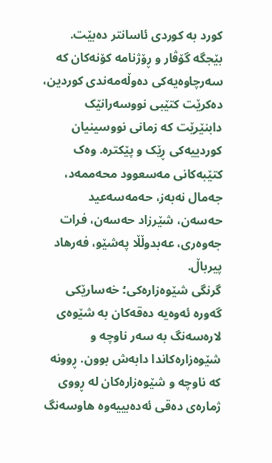کورد بە کوردی ئاسانتر دەبێت.
بێجگە گۆڤار و ڕۆژنامە کۆنەکان کە سەرچاوەیەکی دەوڵەمەندی کوردین، دەکرێت کتێبی نووسەرانێک دابنێرێت کە زمانی نووسینیان کوردییەکی ڕێک و پێکترە. وەک کتێبەکانی مەسعوود محەممەد، جەمال نەبەز، حەمەسەعید حەسەن، شێرزاد حەسەن، فرات جەوەری، عەبدوڵڵا پەشێو، فەرهاد پیرباڵ.
گرنگی شێوەزارەکی؛ خەسارێکی گەورە ئەوەیە دەقەکان بە شێوەی لارەسەنگ بە سەر ناوچە و شێوەزارەکاندا دابەش بوون. ڕوونە کە ناوچە و شێوەزارەکان له ڕووی ژمارەی دەقی ئەدەبییەوە هاوسەنگ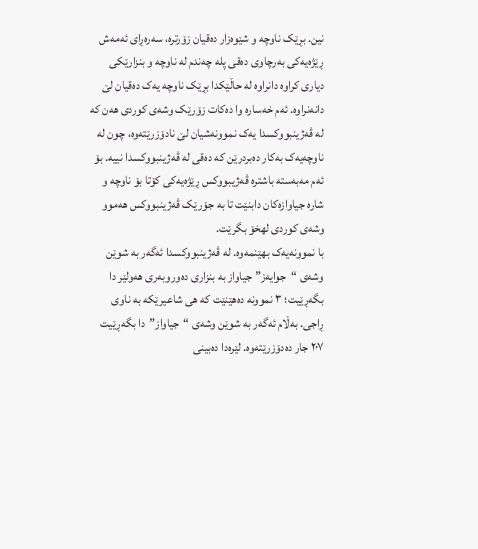نین. بڕێک ناوچە و شێوەزار دەقیان زۆرترە، سەرەڕای ئەمەش ڕێژەیەکی بەرچاوی دەقی پلە چەندم لە ناوچە و بنزارێکی دیاری کراوە دانراوە لە حاڵێکدا بڕێک ناوچە یەک دەقیان لێ دانەنراوە. ئەم خەسارە وا دەکات زۆرێک وشەی کوردی هەن کە لە ڤەژینبووکسدا یەک نموونەشیان لێ نادۆزرێتەوە، چون لە ناوچەیەک بەکار دەبردرێن کە دەقی لە ڤەژینبووکسدا نییە. بۆ ئەم مەبەستە باشترە ڤەژیبووکس ڕێژەیەکی کۆتا بۆ ناوچە و شارە جیاوازەکان دابنێت تا بە جۆرێک ڤەژینبووکس هەموو وشەی کوردی لهخۆ بگرێت.
با نموونەیەک بهێنمەوە. لە ڤەژینبووکسدا ئەگەر بە شوێن وشەی “جوایەز” جیاواز بە بنزاری دەوروبەری هەولێر دا بگەڕێیت؛ ۳ نموونە دەهێنێت کە هی شاعیرێکە بە ناوی ڕاجی. بەڵام ئەگەر بە شوێن وشەی “جیاواز”دا بگەڕێیت ۲۰۷ جار دەدۆزرێتەوە. لێرەدا دەبینی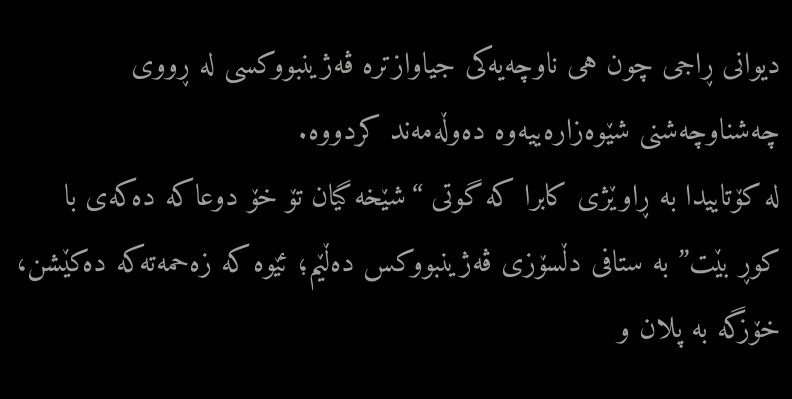دیوانی ڕاجی چون هی ناوچەیەکی جیاوازترە ڤەژینبووکسی له ڕووی چەشناوچەشنی شێوەزارەییەوە دەوڵەمەند کردووە.
لە کۆتاییدا بە ڕاوێژی کابرا کە گوتی “شێخە گیان تۆ خۆ دوعاکە دەکەی با کوڕ بێت” بە ستافی دڵسۆزی ڤەژینبووکس دەڵێم؛ ئێوە کە زەحمەتەکە دەکێشن، خۆزگە بە پلان و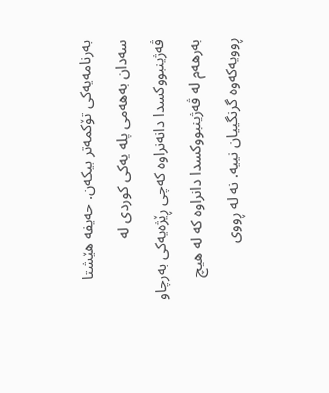بەرنامەیەکی تۆکمەتر بیکەن. حەیفە هێشتا سەدان بەهەمی پلە یەکی کوردی لە ڤەژینبووکسدا دانەنراوە کەچی ڕێژەیەکی بەرچاو بەرهەم لە ڤەژینبووکسدا دانراوە کە لە هیچ ڕوویەکەوە گرنگییان نییە. نە لە ڕووی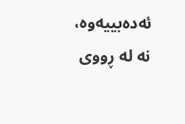ئەدەبییەوە، نە لە ڕووی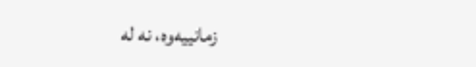زمانییەوە، نە لە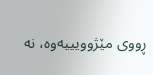ڕووی مێژوویییەوە، نە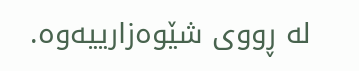لە ڕووی شێوەزارییەوە.